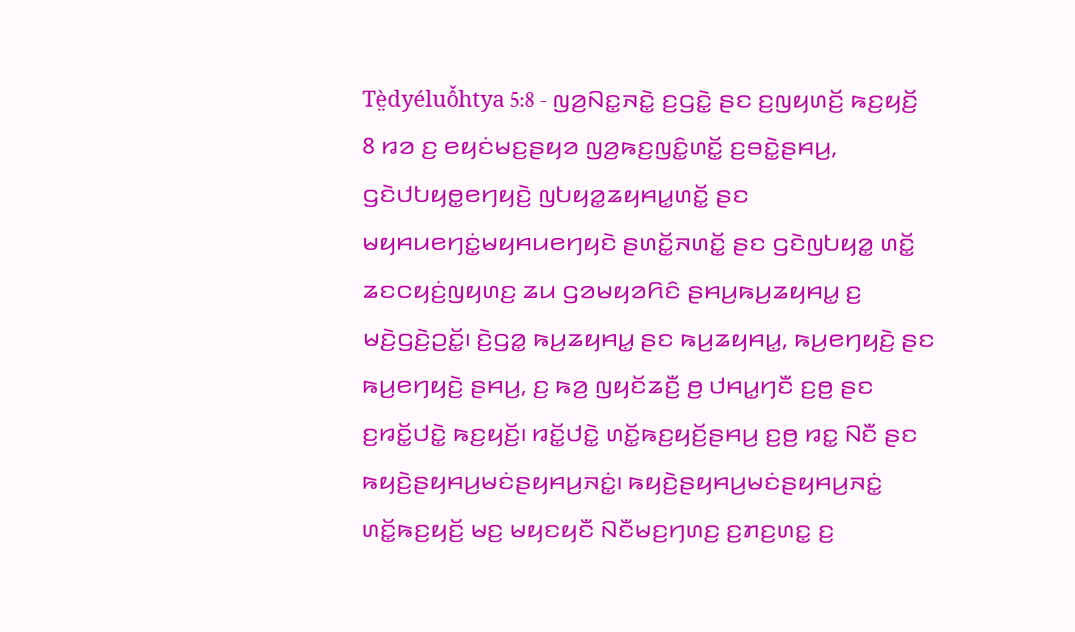Tè̤dyéluô̌htya 5:8 - ꤜꤤ꤬ꤡꤢ꤭ꤏꤢꤧ꤭ ꤢ꤬ꤞꤢꤧ꤭ ꤔꤢ ꤢ꤬ꤜꤟꤛꤢꤩ꤬ ꤒꤢ꤬ꤟꤢꤩ꤬
8 ꤙꤤ ꤢ꤬ ꤕꤟꤢꤦꤗꤢ꤬ꤔꤟꤤ ꤜꤤ꤬ꤒꤢ꤬ꤜꤢꤨ꤭ꤛꤢꤩ꤭ ꤢ꤬ꤋꤢꤧ꤭ꤔꤌꤣ꤬, ꤞꤢꤧꤓꤝꤟꤥ꤭ꤕꤚꤟꤢꤧ꤬ ꤜꤝꤟꤤ꤭ꤘꤟꤌꤣ꤭ꤛꤢꤩ꤭ ꤔꤢ ꤗꤟꤌꤣꤕꤚꤢꤦ꤭ꤗꤟꤌꤣꤕꤚꤟꤢꤧ ꤔꤛꤢꤩ꤭ꤏꤛꤢꤩ꤭ ꤔꤢ ꤞꤢꤧꤜꤝꤟꤤ꤭ ꤛꤢꤩ꤭ ꤘꤢꤍꤟꤢꤦ꤬ꤜꤟꤛꤢ꤬ ꤘꤣ ꤞꤤꤗꤟꤤꤖꤢꤨ ꤔꤌꤣ꤬ꤒꤣ꤬ꤘꤟꤌꤣ꤭ ꤢ꤬ ꤗꤢꤧ꤬ꤞꤢꤧ꤬ꤑꤢꤩ꤭꤯ ꤢꤧ꤬ꤞꤤ꤭ ꤒꤣ꤬ꤘꤟꤌꤣ꤭ ꤔꤢ ꤒꤣ꤬ꤘꤟꤌꤣ꤭, ꤒꤣ꤬ꤕꤚꤟꤢꤧ꤬ ꤔꤢ ꤒꤣ꤬ꤕꤚꤟꤢꤧ꤬ ꤔꤌꤣ꤬, ꤢ꤬ ꤒꤤ꤬ ꤜꤟꤢꤩꤘꤢꤪ꤬ ꤥ꤬ ꤓꤌꤣ꤭ꤚꤢꤪ ꤢ꤬ꤥ꤬ ꤔꤢ ꤢ꤬ꤙꤢꤩ꤭ꤓꤢꤧ꤭ ꤒꤢ꤬ꤟꤢꤩ꤬꤯ ꤙꤢꤩ꤭ꤓꤢꤧ꤭ ꤛꤢꤩ꤭ꤒꤢ꤬ꤟꤢꤩ꤬ꤔꤌꤣ꤬ ꤢ꤬ꤥ꤬ ꤙꤢ꤭ ꤡꤢꤪ ꤔꤢ ꤒꤟꤢꤧ꤬ꤔꤟꤌꤣ꤬ꤗꤢꤦꤔꤟꤌꤣ꤬ꤏꤢꤦ꤭꤯ ꤒꤟꤢꤧ꤬ꤔꤟꤌꤣ꤬ꤗꤢꤦꤔꤟꤌꤣ꤬ꤏꤢꤦ꤭ ꤛꤢꤩ꤭ꤒꤢ꤬ꤟꤢꤩ꤬ ꤗꤢ꤬ ꤗꤟꤢꤟꤢꤪ ꤡꤢꤪꤗꤢ꤬ꤚꤛꤢ꤬ ꤢ꤬ꤊꤢ꤬ꤛꤢ꤭ ꤢ꤬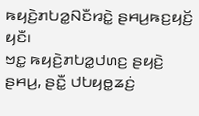ꤒꤟꤢꤧ꤬ꤊꤝꤤ꤭ꤡꤢꤪꤙꤢꤧ꤭ ꤔꤌꤣ꤬ꤒꤢ꤬ꤟꤢꤩ꤬ ꤟꤢꤪ꤯
ꤠꤢ꤭ ꤒꤟꤢꤧ꤬ꤊꤝꤤ꤭ꤓꤛꤢ꤬ ꤔꤟꤢꤧ꤬ ꤔꤌꤣ꤬, ꤔꤢꤪ꤭ ꤓꤝꤟꤥ꤭ꤘꤢꤦ꤬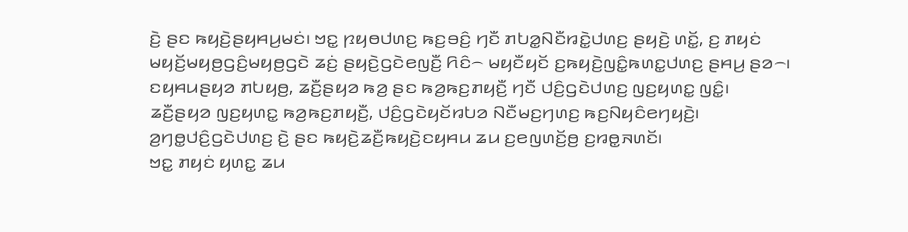ꤢꤧ꤬ ꤔꤢ ꤒꤟꤢꤧ꤬ꤔꤟꤌꤣ꤬ꤗꤢꤦ꤯ ꤠꤢ꤭ ꤐꤟꤥꤓꤛꤢ꤬ ꤒꤢ꤬ꤋꤢꤨ꤬ ꤚꤢꤪ ꤊꤝꤤ꤭ꤡꤢꤪꤙꤢꤧ꤭ꤓꤛꤢ꤬ ꤔꤟꤢꤧ꤬ ꤛꤢꤩ꤭, ꤢ꤬ ꤊꤟꤢꤦ ꤗꤟꤢꤩ꤬ꤗꤟꤥ꤬ꤞꤢꤨ꤬ꤗꤟꤥ꤬ꤞꤢꤧ ꤘꤢꤦ꤬ ꤔꤟꤢꤧ꤬ꤞꤢꤧꤕꤜꤢꤪ꤬ ꤖꤢꤨ꤮ ꤗꤟꤢꤪꤟꤢꤩ ꤢ꤬ꤒꤟꤢꤧ꤬ꤜꤢꤨ꤭ꤒꤛꤢ꤭ꤓꤛꤢ꤬ ꤔꤌꤣ꤬ ꤔꤤ꤮꤯
ꤢꤟꤌꤣꤔꤟꤤ ꤊꤝꤟꤥ꤬, ꤘꤢꤪ꤬ꤔꤟꤤ ꤒꤤ꤬ ꤔꤢ ꤒꤤ꤬ꤒꤢ꤬ꤊꤟꤢꤪ꤬ ꤚꤢꤪ ꤓꤢꤨ꤬ꤞꤢꤧꤓꤛꤢ꤬ ꤜꤢ꤬ꤟꤛꤢ꤭ ꤜꤢꤨ꤭꤯
ꤘꤢꤪ꤬ꤔꤟꤤ ꤜꤢ꤬ꤟꤛꤢ꤭ ꤒꤤ꤬ꤒꤢ꤬ꤊꤟꤢꤪ꤬, ꤓꤢꤨ꤬ꤞꤢꤧꤟꤢꤩꤙꤝꤤ ꤡꤢꤪꤗꤢ꤬ꤚꤛꤢ꤬ ꤒꤢ꤬ꤡꤟꤢꤨꤕꤚꤟꤢꤧ꤬꤯ ꤤ꤬ꤚꤥ꤭ꤓꤢꤨ꤬ꤞꤢꤧꤓꤛꤢ꤬ ꤢꤧ꤬ ꤔꤢ ꤒꤟꤢꤧ꤬ꤘꤢꤪ꤬ꤒꤟꤢꤧ꤬ꤢꤟꤌꤣ ꤘꤣ ꤢ꤬ꤕꤜꤛꤢꤩ꤬ꤥ꤬ ꤢ꤬ꤙꤥ꤭ꤏꤛꤢꤩ꤯
ꤠꤢ꤭ ꤊꤟꤢꤦ ꤟꤛꤢ꤭ ꤘꤣ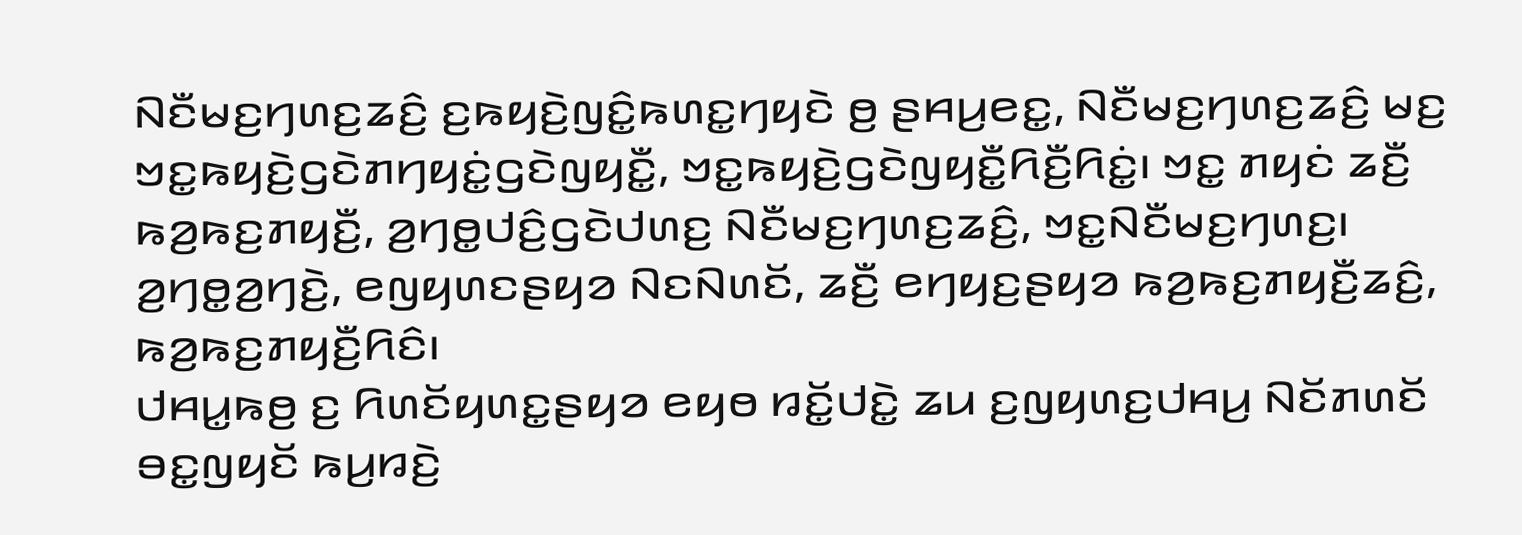ꤡꤢꤪꤗꤢ꤬ꤚꤛꤢ꤬ꤘꤢꤨ꤬ ꤢ꤬ꤒꤟꤢꤧ꤬ꤜꤢꤨ꤭ꤒꤛꤢ꤭ꤚꤟꤢꤧ ꤥ꤬ ꤔꤌꤣ꤬ꤕꤢ꤭, ꤡꤢꤪꤗꤢ꤬ꤚꤛꤢ꤬ꤘꤢꤨ꤬ ꤗꤢ꤬ ꤠꤢ꤭ꤒꤟꤢꤧ꤬ꤞꤢꤧꤊꤚꤟꤢꤦ꤭ꤞꤢꤧꤜꤟꤢꤪ꤭, ꤠꤢ꤭ꤒꤟꤢꤧ꤬ꤞꤢꤧꤜꤟꤢꤪ꤭ꤖꤢꤪ꤬ꤖꤢꤦ꤭꤯ ꤠꤢ꤭ ꤊꤟꤢꤦ ꤘꤢꤪ꤬ ꤒꤤ꤬ꤒꤢ꤬ꤊꤟꤢꤪ꤬, ꤤ꤬ꤚꤥ꤭ꤓꤢꤨ꤬ꤞꤢꤧꤓꤛꤢ꤬ ꤡꤢꤪꤗꤢ꤬ꤚꤛꤢ꤬ꤘꤢꤨ꤬, ꤠꤢ꤭ꤡꤢꤪꤗꤢ꤬ꤚꤛꤢ꤬꤯
ꤤ꤬ꤚꤥ꤭ꤤ꤬ꤚꤢꤧ꤬, ꤕꤜꤟꤛꤢꤔꤟꤤ ꤡꤢꤡꤛꤢꤩ, ꤘꤢꤪ꤬ ꤕꤚꤟꤢ꤬ꤔꤟꤤ ꤒꤤ꤬ꤒꤢ꤬ꤊꤟꤢꤪ꤬ꤘꤢꤨ꤬, ꤒꤤ꤬ꤒꤢ꤬ꤊꤟꤢꤪ꤬ꤖꤢꤨ꤯
ꤓꤌꤣ꤭ꤒꤥ꤬ ꤢ꤬ ꤖꤛꤢꤩꤟꤛꤢ꤭ꤔꤟꤤ ꤕꤟꤥ ꤙꤢꤩ꤭ꤓꤢꤧ꤭ ꤘꤣ ꤢ꤬ꤜꤟꤛꤢ꤬ꤓꤌꤣ꤬ ꤡꤢꤩꤊꤛꤢꤩ ꤋꤢ꤭ꤜꤟꤢꤩ ꤒꤣ꤬ꤙꤢꤧ꤬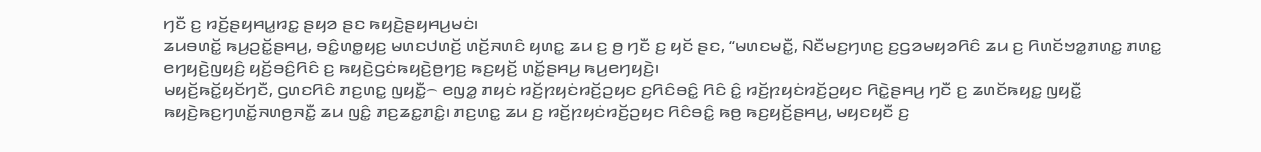ꤚꤢꤪ ꤢ꤬ ꤙꤢꤩ꤬ꤔꤟꤌꤣ꤭ꤙꤢ꤭ ꤔꤟꤤ ꤔꤢ ꤒꤟꤢꤧ꤬ꤔꤟꤌꤣ꤬ꤗꤢꤦ꤯
ꤘꤣꤋꤛꤢꤩ꤭ ꤒꤣ꤬ꤑꤢꤩ꤭ꤔꤌꤣ꤬, ꤋꤢꤨ꤭ꤛꤥ꤭ꤟꤢ꤬ ꤗꤛꤢꤓꤛꤢꤩ꤬ ꤛꤢꤩ꤬ꤏꤛꤢꤨ ꤟꤛꤢ꤭ ꤘꤣ ꤢ꤬ ꤥ꤬ ꤚꤢꤪ ꤢ꤬ ꤟꤢꤩ ꤔꤢ, “ꤗꤛꤢꤗꤢꤪ꤭, ꤡꤢꤪꤗꤢ꤬ꤚꤛꤢ꤬ ꤢ꤬ꤞꤤꤗꤟꤤꤖꤢꤨ ꤘꤣ ꤢ꤬ ꤖꤛꤢꤩꤠꤤ꤭ꤊꤛꤢ꤭ ꤊꤛꤢ꤭ ꤕꤚꤟꤢꤧ꤬ꤜꤟꤢꤨ꤬ ꤟꤢꤩ꤬ꤋꤢꤨ꤬ꤖꤢꤨ ꤢ꤬ ꤒꤟꤢꤧ꤬ꤞꤢꤦꤒꤟꤢꤧ꤬ꤥ꤬ꤚꤢ꤬ ꤒꤢ꤬ꤟꤢꤩ꤬ ꤛꤢꤩ꤭ꤔꤌꤣ꤬ ꤒꤣ꤬ꤕꤚꤟꤢꤧ꤬꤯
ꤗꤟꤢꤩ꤬ꤒꤢꤩ꤭ꤟꤢꤩꤚꤢꤪ, ꤞꤛꤢꤖꤢꤨ ꤊꤢ꤬ꤛꤢ꤭ ꤜꤟꤢꤪ꤭꤮ ꤕꤜꤤ꤭ ꤊꤟꤢꤦ ꤙꤢꤩ꤬ꤐꤟꤢꤦꤙꤢꤩ꤬ꤑꤟꤢ ꤢ꤬ꤖꤢꤨꤋꤢꤨ꤭ ꤖꤢꤨ ꤢꤨ꤭ ꤙꤢꤩ꤬ꤐꤟꤢꤦꤙꤢꤩ꤬ꤑꤟꤢ ꤖꤢꤧ꤭ꤔꤌꤣ꤬ ꤚꤢꤪ ꤢ꤬ ꤘꤛꤢꤩꤒꤟꤢ꤭ ꤜꤟꤢꤪ꤭ ꤒꤟꤢꤧ꤬ꤒꤢ꤬ꤚꤛꤢꤩ꤭ꤏꤛꤥ꤬ꤏꤢꤪ꤭ ꤘꤣ ꤜꤢꤨ꤭ ꤊꤢ꤬ꤘꤢ꤭ꤊꤢꤨ꤭꤯ ꤊꤢ꤬ꤛꤢ꤭ ꤘꤣ ꤢ꤬ ꤙꤢꤩ꤬ꤐꤟꤢꤦꤙꤢꤩ꤬ꤑꤟꤢ ꤖꤢꤨꤋꤢꤨ꤭ ꤒꤥ꤬ ꤒꤢ꤬ꤟꤢꤩ꤬ꤔꤌꤣ꤬, ꤗꤟꤢꤟꤢꤪ ꤢ꤬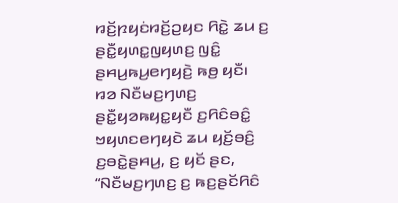ꤙꤢꤩ꤬ꤐꤟꤢꤦꤙꤢꤩ꤬ꤑꤟꤢ ꤖꤢꤧ꤭ ꤘꤣ ꤢ꤬ ꤔꤢꤪ꤭ꤟꤛꤢ꤭ꤜꤟꤛꤢ꤬ ꤜꤢꤨ꤭ ꤔꤌꤣ꤬ꤒꤣ꤬ꤕꤚꤟꤢꤧ꤬ ꤒꤥ꤬ ꤟꤢꤪ꤯
ꤙꤤ ꤡꤢꤪꤗꤢ꤬ꤚꤛꤢ꤬ ꤔꤢꤪ꤭ꤟꤤꤒꤟꤢ꤭ꤟꤢꤪ ꤢ꤬ꤖꤢꤨꤋꤢꤨ꤭ ꤠꤟꤛꤢꤕꤚꤟꤢꤧ ꤘꤣ ꤟꤢꤩ꤬ꤋꤢꤨ꤬ ꤢ꤬ꤋꤢꤧ꤭ꤔꤌꤣ꤬, ꤢ꤬ ꤟꤢꤩ ꤔꤢ, “ꤡꤢꤪꤗꤢ꤬ꤚꤛꤢ꤬ ꤢ꤬ ꤒꤢ꤬ꤔꤢꤩꤖꤢꤨ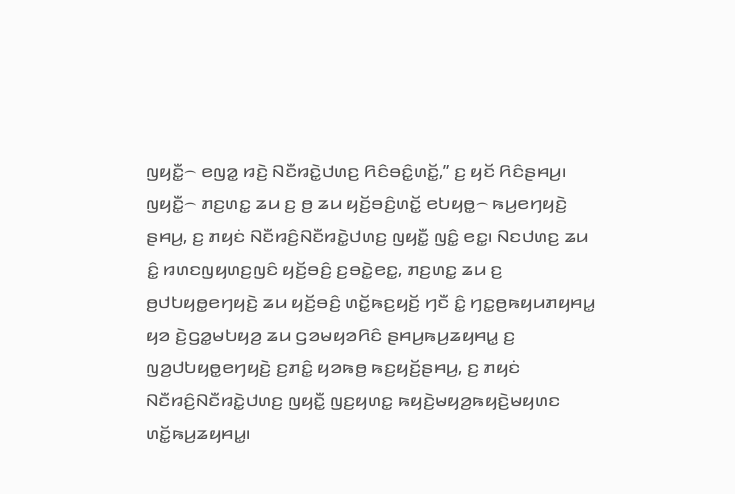ꤜꤟꤢꤪ꤭꤮ ꤕꤜꤤ꤭ ꤙꤢꤧ꤬ ꤡꤢꤪꤙꤢꤧ꤭ꤓꤛꤢ꤬ ꤖꤢꤨꤋꤢꤨ꤭ꤛꤢꤩ꤭,” ꤢ꤬ ꤟꤢꤩ ꤖꤢꤨꤔꤌꤣ꤬꤯
ꤜꤟꤢꤪ꤭꤮ ꤊꤢ꤬ꤛꤢ꤭ ꤘꤣ ꤢ꤬ ꤥ꤬ ꤘꤣ ꤟꤢꤩ꤬ꤋꤢꤨ꤬ꤛꤢꤩ꤭ ꤕꤝꤟꤥ꤭꤮ ꤒꤣ꤬ꤕꤚꤟꤢꤧ꤬ ꤔꤌꤣ꤬, ꤢ꤬ ꤊꤟꤢꤦ ꤡꤢꤪꤙꤢꤨ꤬ꤡꤢꤪꤙꤢꤧ꤭ꤓꤛꤢ꤬ ꤜꤟꤢꤪ꤭ ꤜꤢꤨ꤭ ꤕꤢ꤭꤯ ꤡꤢꤓꤛꤢ꤬ ꤘꤣ ꤢꤨ꤭ ꤙꤛꤢꤜꤟꤛꤢ꤬ꤜꤢꤨ ꤟꤢꤩ꤬ꤋꤢꤨ꤬ ꤢ꤬ꤋꤢꤧ꤭ꤕꤢ꤭, ꤊꤢ꤬ꤛꤢ꤭ ꤘꤣ ꤢ꤬ ꤥ꤬ꤓꤝꤟꤥ꤭ꤕꤚꤟꤢꤧ꤬ ꤘꤣ ꤟꤢꤩ꤬ꤋꤢꤨ꤬ ꤛꤢꤩ꤭ꤒꤢ꤬ꤟꤢꤩ꤬ ꤚꤢꤪ ꤢꤨ꤭ ꤚꤢ꤭ꤥ꤬ꤒꤟꤣꤊꤟꤌꤣ꤭ ꤟꤤ ꤢꤧ꤬ꤞꤤ꤭ꤗꤝꤟꤤ꤬ ꤘꤣ ꤞꤤꤗꤟꤤꤖꤢꤨ ꤔꤌꤣ꤬ꤒꤣ꤬ꤘꤟꤌꤣ꤭ ꤢ꤬ ꤜꤤ꤬ꤓꤝꤟꤥ꤭ꤕꤚꤟꤢꤧ꤬ ꤢ꤬ꤊꤢꤨ꤭ ꤟꤤꤒꤥ꤬ ꤒꤢ꤬ꤟꤢꤩ꤬ꤔꤌꤣ꤬, ꤢ꤬ ꤊꤟꤢꤦ ꤡꤢꤪꤙꤢꤨ꤬ꤡꤢꤪꤙꤢꤧ꤭ꤓꤛꤢ꤬ ꤜꤟꤢꤪ꤭ ꤜꤢ꤬ꤟꤛꤢ꤭ ꤒꤟꤢꤧ꤬ꤗꤟꤤ꤬ꤒꤟꤢꤧ꤬ꤗꤟꤛꤢ ꤛꤢꤩ꤭ꤒꤣ꤬ꤘꤟꤌꤣ꤭꤯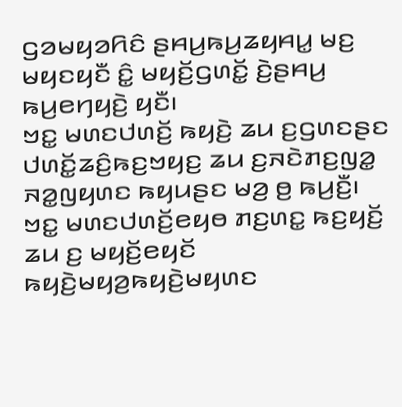ꤞꤤꤗꤟꤤꤖꤢꤨ ꤔꤌꤣ꤬ꤒꤣ꤬ꤘꤟꤌꤣ꤭ ꤗꤢ꤬ ꤗꤟꤢꤟꤢꤪ ꤢꤨ꤭ ꤗꤟꤢꤩ꤬ꤞꤛꤢꤩ꤭ ꤢꤧ꤬ꤔꤌꤣ꤬ ꤒꤣ꤬ꤕꤚꤟꤢꤧ꤬ ꤟꤢꤪ꤯
ꤠꤢ꤭ ꤗꤛꤢꤓꤛꤢꤩ꤬ ꤒꤟꤢꤧ꤬ ꤘꤣ ꤢ꤬ꤞꤛꤢꤔꤢ ꤓꤛꤢꤩ꤭ꤘꤢꤨ꤬ꤒꤢ꤬ꤠꤟꤢ꤬ ꤘꤣ ꤢ꤬ꤏꤢꤧꤊꤢ꤬ꤜꤤ꤭ ꤏꤤ꤭ꤜꤟꤛꤢ ꤒꤟꤣꤔꤢ ꤗꤤ꤬ ꤥ꤬ ꤒꤣ꤬ꤢꤪ꤬꤯ ꤠꤢ꤭ ꤗꤛꤢꤓꤛꤢꤩ꤬ꤕꤟꤥ ꤊꤢ꤬ꤛꤢ꤭ ꤒꤢ꤬ꤟꤢꤩ꤬ ꤘꤣ ꤢ꤬ ꤗꤟꤢꤩ꤬ꤕꤟꤢꤩ ꤒꤟꤢꤧ꤬ꤗꤟꤤ꤬ꤒꤟꤢꤧ꤬ꤗꤟꤛꤢ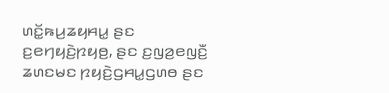ꤛꤢꤩ꤭ꤒꤣ꤬ꤘꤟꤌꤣ꤭ ꤔꤢ ꤢ꤬ꤕꤚꤟꤢꤧ꤬ꤐꤟꤥ꤬, ꤔꤢ ꤢ꤬ꤜꤤ꤬ꤕꤜꤢꤪ꤬ ꤘꤛꤢꤗꤢ ꤐꤟꤢꤧ꤬ꤞꤌꤣ꤭ꤞꤛꤥ ꤔꤢ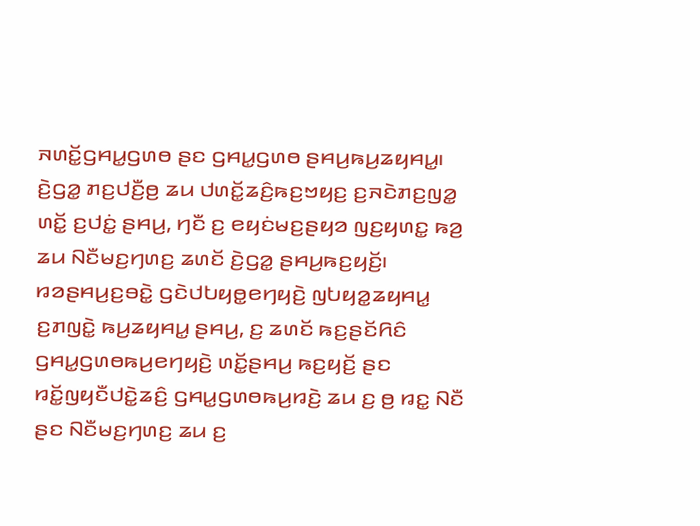ꤏꤛꤢꤩ꤭ꤞꤌꤣ꤭ꤞꤛꤥ ꤔꤢ ꤞꤌꤣ꤭ꤞꤛꤥ ꤔꤌꤣ꤬ꤒꤣ꤬ꤘꤟꤌꤣ꤭꤯ ꤢꤧ꤬ꤞꤤ꤭ ꤊꤢ꤬ꤓꤢꤪ꤬ꤥ꤬ ꤘꤣ ꤓꤛꤢꤩ꤭ꤘꤢꤨ꤬ꤒꤢ꤬ꤠꤟꤢ꤬ ꤢ꤬ꤏꤢꤧꤊꤢ꤬ꤜꤤ꤭ ꤛꤢꤩ꤭ ꤢ꤬ꤓꤢꤦ꤭ ꤔꤌꤣ꤬, ꤚꤢꤪ ꤢ꤬ ꤕꤟꤢꤦꤗꤢ꤬ꤔꤟꤤ ꤜꤢ꤬ꤟꤛꤢ꤭ ꤒꤤ꤬ ꤘꤣ ꤡꤢꤪꤗꤢ꤬ꤚꤛꤢ꤬ ꤘꤛꤢꤩ ꤢꤧ꤬ꤞꤤ꤭ ꤔꤌꤣ꤬ꤒꤢ꤬ꤟꤢꤩ꤬꤯
ꤙꤤꤔꤌꤣ꤬ꤢ꤬ꤋꤢꤧ꤭ ꤞꤢꤧꤓꤝꤟꤥ꤭ꤕꤚꤟꤢꤧ꤬ ꤜꤝꤟꤤ꤭ꤘꤟꤌꤣ꤭ ꤢ꤬ꤊꤜꤢꤧ꤭ ꤒꤣ꤬ꤘꤟꤌꤣ꤭ ꤔꤌꤣ꤬, ꤢ꤬ ꤘꤛꤢꤩ ꤒꤢ꤬ꤔꤢꤩꤖꤢꤨ ꤞꤌꤣ꤭ꤞꤛꤥꤒꤣ꤬ꤕꤚꤟꤢꤧ꤬ ꤛꤢꤩ꤭ꤔꤌꤣ꤬ ꤒꤢ꤬ꤟꤢꤩ꤬ ꤔꤢ ꤙꤢꤩ꤭ꤜꤟꤢꤪꤓꤢꤧ꤭ꤘꤢꤨ꤬ ꤞꤌꤣ꤭ꤞꤛꤥꤒꤣ꤬ꤙꤢꤧ꤬ ꤘꤣ ꤢ꤬ ꤥ꤬ ꤙꤢ꤭ ꤡꤢꤪ ꤔꤢ ꤡꤢꤪꤗꤢ꤬ꤚꤛꤢ꤬ ꤘꤣ ꤢ꤬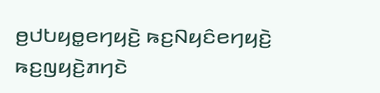ꤥ꤬ꤓꤝꤟꤥ꤭ꤕꤚꤟꤢꤧ꤬ ꤒꤢ꤬ꤡꤟꤢꤨꤕꤚꤟꤢꤧ꤬ ꤒꤢ꤬ꤜꤟꤢꤧ꤬ꤊꤚꤢꤧ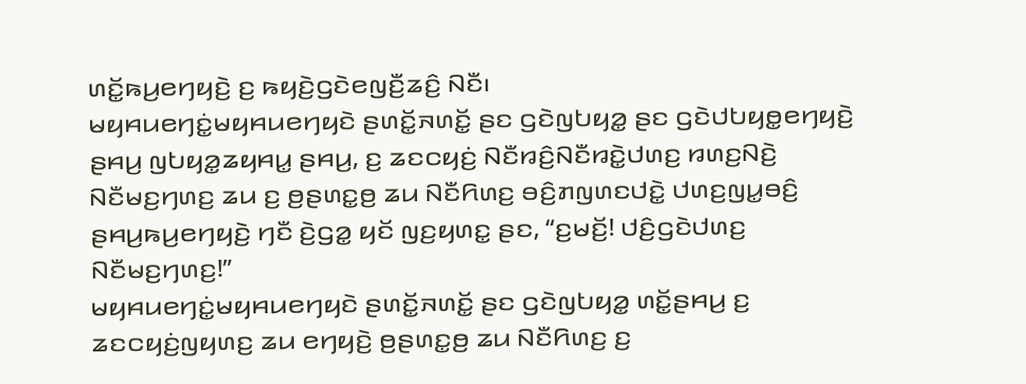ꤛꤢꤩ꤭ꤒꤣ꤬ꤕꤚꤟꤢꤧ꤬ ꤢ꤬ ꤒꤟꤢꤧ꤬ꤞꤢꤧꤕꤜꤢꤪ꤬ꤘꤢꤨ꤬ ꤡꤢꤪ꤯
ꤗꤟꤌꤣꤕꤚꤢꤦ꤭ꤗꤟꤌꤣꤕꤚꤟꤢꤧ ꤔꤛꤢꤩ꤭ꤏꤛꤢꤩ꤭ ꤔꤢ ꤞꤢꤧꤜꤝꤟꤤ꤭ ꤔꤢ ꤞꤢꤧꤓꤝꤟꤥ꤭ꤕꤚꤟꤢꤧ꤬ ꤔꤌꤣ꤬ ꤜꤝꤟꤤ꤭ꤘꤟꤌꤣ꤭ ꤔꤌꤣ꤬, ꤢ꤬ ꤘꤢꤍꤟꤢꤦ꤬ ꤡꤢꤪꤙꤢꤨ꤬ꤡꤢꤪꤙꤢꤧ꤭ꤓꤛꤢ꤬ ꤙꤛꤢ꤬ꤡꤢꤧ꤬ ꤡꤢꤪꤗꤢ꤬ꤚꤛꤢ꤬ ꤘꤣ ꤢ꤬ ꤥ꤬ꤔꤛꤢ꤭ꤥ꤬ ꤘꤣ ꤡꤢꤪꤖꤛꤢ꤬ ꤋꤢꤨ꤬ꤊꤜꤛꤢꤓꤢꤧ꤭ ꤓꤛꤢ꤬ꤜꤣ꤭ꤋꤢꤨ꤬ ꤔꤌꤣ꤬ꤒꤣ꤬ꤕꤚꤟꤢꤧ꤬ ꤚꤢꤪ ꤢꤧ꤬ꤞꤤ꤭ ꤟꤢꤩ ꤜꤢ꤬ꤟꤛꤢ꤭ ꤔꤢ, “ꤢ꤬ꤗꤢꤩ꤬! ꤓꤢꤨ꤬ꤞꤢꤧꤓꤛꤢ꤬ ꤡꤢꤪꤗꤢ꤬ꤚꤛꤢ꤬!”
ꤗꤟꤌꤣꤕꤚꤢꤦ꤭ꤗꤟꤌꤣꤕꤚꤟꤢꤧ ꤔꤛꤢꤩ꤭ꤏꤛꤢꤩ꤭ ꤔꤢ ꤞꤢꤧꤜꤝꤟꤤ꤭ ꤛꤢꤩ꤭ꤔꤌꤣ꤬ ꤢ꤬ ꤘꤢꤍꤟꤢꤦ꤬ꤜꤟꤛꤢ꤬ ꤘꤣ ꤕꤚꤟꤢꤧ꤬ ꤥ꤬ꤔꤛꤢ꤭ꤥ꤬ ꤘꤣ ꤡꤢꤪꤖꤛꤢ꤬ ꤢ꤬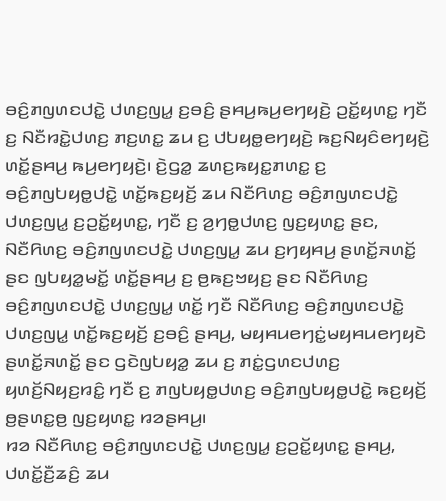ꤋꤢꤨ꤬ꤊꤜꤛꤢꤓꤢꤧ꤭ ꤓꤛꤢ꤬ꤜꤣ꤭ ꤢ꤬ꤋꤢꤨ꤬ ꤔꤌꤣ꤬ꤒꤣ꤬ꤕꤚꤟꤢꤧ꤬ ꤑꤢꤩ꤭ꤟꤛꤢ꤭ ꤚꤢꤪ ꤢ꤬ ꤡꤢꤪꤙꤢꤧ꤭ꤓꤛꤢ꤬ ꤊꤢ꤬ꤛꤢ꤭ ꤘꤣ ꤢ꤬ ꤓꤝꤟꤥ꤭ꤕꤚꤟꤢꤧ꤬ ꤒꤢ꤬ꤡꤟꤢꤨꤕꤚꤟꤢꤧ꤬ ꤛꤢꤩ꤭ꤔꤌꤣ꤬ ꤒꤣ꤬ꤕꤚꤟꤢꤧ꤬꤯ ꤢꤧ꤬ꤞꤤ꤭ ꤘꤛꤢ꤬ꤒꤟꤢ꤭ꤊꤛꤢ꤭ ꤢ꤬ ꤋꤢꤨ꤬ꤊꤜꤝꤟꤥ꤭ꤓꤢꤧ꤭ ꤛꤢꤩ꤭ꤒꤢ꤬ꤟꤢꤩ꤬ ꤘꤣ ꤡꤢꤪꤖꤛꤢ꤬ ꤋꤢꤨ꤬ꤊꤜꤛꤢꤓꤢꤧ꤭ ꤓꤛꤢ꤬ꤜꤣ꤭ ꤢ꤬ꤑꤢꤩ꤭ꤟꤛꤢ꤭, ꤚꤢꤪ ꤢ꤬ ꤤ꤬ꤚꤥ꤭ꤓꤛꤢ꤬ ꤜꤢ꤬ꤟꤛꤢ꤭ ꤔꤢ,
ꤡꤢꤪꤖꤛꤢ꤬ ꤋꤢꤨ꤬ꤊꤜꤛꤢꤓꤢꤧ꤭ ꤓꤛꤢ꤬ꤜꤣ꤭ ꤘꤣ ꤢ꤬ꤚꤟꤌꤣ꤬ ꤔꤛꤢꤩ꤭ꤏꤛꤢꤩ꤭ ꤔꤢ ꤜꤝꤟꤤ꤭ꤗꤢꤩ꤭ ꤛꤢꤩ꤭ꤔꤌꤣ꤬ ꤢ꤬ ꤥ꤬ꤒꤢ꤬ꤠꤟꤢ꤬ ꤔꤢ ꤡꤢꤪꤖꤛꤢ꤬ ꤋꤢꤨ꤬ꤊꤜꤛꤢꤓꤢꤧ꤭ ꤓꤛꤢ꤬ꤜꤣ꤭ ꤛꤢꤩ꤭ ꤚꤢꤪ ꤡꤢꤪꤖꤛꤢ꤬ ꤋꤢꤨ꤬ꤊꤜꤛꤢꤓꤢꤧ꤭ ꤓꤛꤢ꤬ꤜꤣ꤭ ꤛꤢꤩ꤭ꤒꤢ꤬ꤟꤢꤩ꤬ ꤢ꤬ꤋꤢꤨ꤬ ꤔꤌꤣ꤬, ꤗꤟꤌꤣꤕꤚꤢꤦ꤭ꤗꤟꤌꤣꤕꤚꤟꤢꤧ ꤔꤛꤢꤩ꤭ꤏꤛꤢꤩ꤭ ꤔꤢ ꤞꤢꤧꤜꤝꤟꤤ꤭ ꤘꤣ ꤢ꤬ ꤊꤢꤦ꤭ꤞꤛꤢꤓꤛꤢ꤬ ꤟꤛꤢꤩ꤬ꤡꤟꤢ꤬ꤙꤢꤨ꤭ ꤚꤢꤪ ꤢ꤬ ꤊꤜꤝꤟꤥ꤭ꤓꤛꤢ꤬ ꤋꤢꤨ꤬ꤊꤜꤝꤟꤥ꤭ꤓꤢꤧ꤭ ꤒꤢ꤬ꤟꤢꤩ꤬ ꤥ꤬ꤔꤛꤢ꤭ꤥ꤬ ꤜꤢ꤬ꤟꤛꤢ꤭ ꤙꤤꤔꤌꤣ꤬꤯
ꤙꤤ ꤡꤢꤪꤖꤛꤢ꤬ ꤋꤢꤨ꤬ꤊꤜꤛꤢꤓꤢꤧ꤭ ꤓꤛꤢ꤬ꤜꤣ꤭ ꤢ꤬ꤑꤢꤩ꤭ꤟꤛꤢ꤭ ꤔꤌꤣ꤬, ꤓꤛꤢꤩ꤭ꤢꤪ꤬ꤘꤢꤨ꤬ ꤘꤣ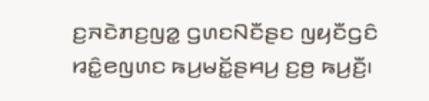ꤢ꤬ꤏꤢꤧꤊꤢ꤬ꤜꤤ꤭ ꤞꤛꤢꤡꤢꤪꤔꤢ ꤜꤟꤢꤪꤞꤢꤨ ꤙꤢꤨ꤭ꤕꤜꤛꤢ ꤒꤣ꤬ꤗꤢꤩ꤭ꤔꤌꤣ꤬ ꤢ꤬ꤥ꤬ ꤒꤣ꤬ꤢꤪ꤬꤯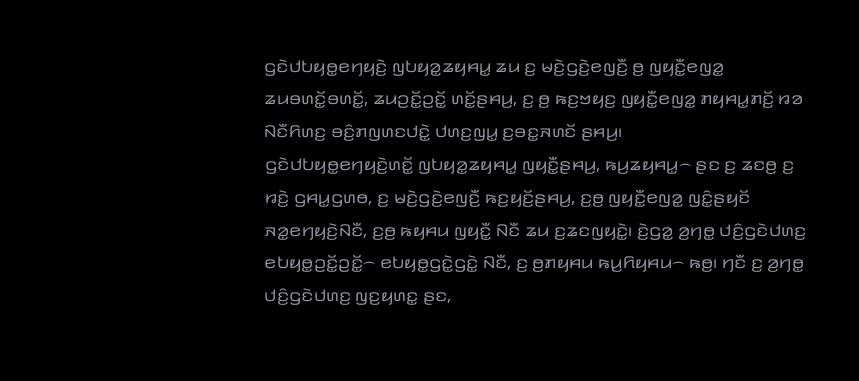ꤞꤢꤧꤓꤝꤟꤥ꤭ꤕꤚꤟꤢꤧ꤬ ꤜꤝꤟꤤ꤭ꤘꤟꤌꤣ꤭ ꤘꤣ ꤢ꤬ ꤗꤢꤧ꤬ꤞꤢꤧ꤬ꤕꤜꤢꤪ꤬ ꤥ꤬ ꤜꤟꤢꤪ꤭ꤕꤜꤤ꤭ ꤘꤣꤋꤛꤢꤩ꤭ꤋꤛꤢꤩ꤭, ꤘꤣꤑꤢꤩ꤭ꤑꤢꤩ꤭ ꤛꤢꤩ꤭ꤔꤌꤣ꤬, ꤢ꤬ ꤥ꤬ ꤒꤢ꤬ꤠꤟꤢ꤬ ꤜꤟꤢꤪ꤭ꤕꤜꤤ꤭ ꤊꤟꤌꤣ꤭ꤊꤢꤩ꤬ ꤙꤤ ꤡꤢꤪꤖꤛꤢ꤬ ꤋꤢꤨ꤬ꤊꤜꤛꤢꤓꤢꤧ꤭ ꤓꤛꤢ꤬ꤜꤣ꤭ ꤢ꤬ꤋꤢ꤭ꤏꤛꤢꤩ ꤔꤌꤣ꤬꤯
ꤞꤢꤧꤓꤝꤟꤥ꤭ꤕꤚꤟꤢꤧ꤬ꤛꤢꤩ꤭ ꤜꤝꤟꤤ꤭ꤘꤟꤌꤣ꤭ ꤜꤟꤢꤪ꤭ꤔꤌꤣ꤬, ꤒꤣ꤬ꤘꤟꤌꤣ꤭꤮ ꤔꤢ ꤢ꤬ ꤘꤢꤥ꤬ ꤢ꤬ ꤙꤢꤧ꤬ ꤞꤌꤣ꤭ꤞꤛꤥ, ꤢ꤬ ꤗꤢꤧ꤬ꤞꤢꤧ꤬ꤕꤜꤢꤪ꤬ ꤒꤢ꤬ꤟꤢꤩ꤬ꤔꤌꤣ꤬, ꤢ꤬ꤥ꤬ ꤜꤟꤢꤪ꤭ꤕꤜꤤ꤭ ꤜꤢꤨ꤭ꤔꤟꤢꤩ ꤏꤤ꤭ꤕꤚꤟꤢꤧ꤬ꤡꤢꤪ, ꤢ꤬ꤥ꤬ ꤒꤟꤌꤣ ꤜꤟꤢꤪ꤭ ꤡꤢꤪ ꤘꤣ ꤢ꤬ꤘꤢꤜꤟꤢꤧ꤭꤯ ꤢꤧ꤬ꤞꤤ꤭ ꤤ꤬ꤚꤥ꤭ ꤓꤢꤨ꤬ꤞꤢꤧꤓꤛꤢ꤬ ꤕꤝꤟꤥ꤭ꤑꤢꤩ꤭ꤑꤢꤩ꤭꤮ ꤕꤝꤟꤥ꤭ꤞꤢꤧ꤭ꤞꤢꤧ꤭ ꤡꤢꤪ, ꤢ꤬ ꤥ꤬ꤊꤟꤌꤣ ꤒꤣ꤬ꤖꤟꤌꤣ꤮ ꤒꤥ꤬꤯ ꤚꤢꤪ ꤢ꤬ ꤤ꤬ꤚꤥ꤭ ꤓꤢꤨ꤬ꤞꤢꤧꤓꤛꤢ꤬ ꤜꤢ꤬ꤟꤛꤢ꤭ ꤔꤢ,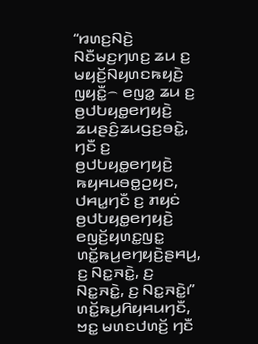“ꤙꤛꤢ꤬ꤡꤢꤧ꤬ ꤡꤢꤪꤗꤢ꤬ꤚꤛꤢ꤬ ꤘꤣ ꤢ꤬ ꤗꤟꤢꤩ꤬ꤡꤟꤛꤢꤒꤟꤢꤧ꤬ ꤜꤟꤢꤪ꤭꤮ ꤕꤜꤤ꤭ ꤘꤣ ꤢ꤬ ꤥ꤬ꤓꤝꤟꤥ꤭ꤕꤚꤟꤢꤧ꤬ ꤘꤣꤔꤢꤨ꤬ꤘꤣꤞꤢ꤬ꤋꤢꤧ꤭, ꤚꤢꤪ ꤢ꤬ ꤥ꤬ꤓꤝꤟꤥ꤭ꤕꤚꤟꤢꤧ꤬ ꤒꤟꤌꤣꤋꤥ꤭ꤑꤟꤢ, ꤓꤌꤣ꤭ꤚꤢꤪ ꤢ꤬ ꤊꤟꤢꤦ ꤥ꤬ꤓꤝꤟꤥ꤭ꤕꤚꤟꤢꤧ꤬ ꤕꤜꤢꤩ꤬ꤟꤛꤢ꤭ꤜꤢ꤭ ꤛꤢꤩ꤭ꤒꤣ꤬ꤕꤚꤟꤢꤧ꤬ꤔꤌꤣ꤬, ꤢ꤬ ꤡꤢ꤭ꤏꤢꤧ꤭, ꤢ꤬ ꤡꤢ꤭ꤏꤢꤧ꤭, ꤢ꤬ ꤡꤢ꤭ꤏꤢꤧ꤭꤯”
ꤛꤢꤩ꤭ꤒꤣ꤬ꤖꤟꤌꤣꤚꤢꤪ, ꤠꤢ꤭ ꤗꤛꤢꤓꤛꤢꤩ꤬ ꤚꤢꤪ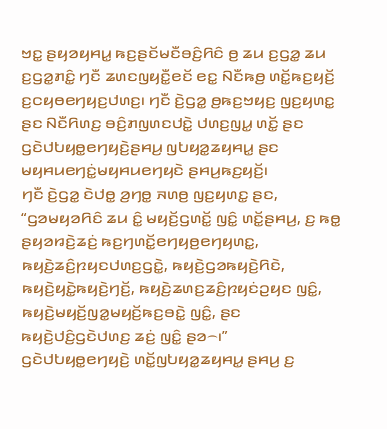ꤠꤢ꤭ ꤔꤟꤤꤟꤌꤣ꤭ ꤒꤢ꤬ꤔꤢꤩꤗꤢꤪꤋꤢꤨ꤬ꤖꤢꤨ ꤥ꤬ ꤘꤣ ꤢ꤬ꤞꤤ꤭ ꤘꤣ ꤢ꤬ꤞꤤ꤭ꤊꤢꤨ꤭ ꤚꤢꤪ ꤘꤛꤢꤜꤟꤢꤪ꤭ꤕꤢꤩ ꤕꤢ꤭ ꤡꤢꤪꤒꤥ꤬ ꤛꤢꤩ꤭ꤒꤢ꤬ꤟꤢꤩ꤬ ꤢ꤬ꤍꤟꤥꤕꤚꤟꤢ꤬ꤓꤛꤢ꤬꤯ ꤚꤢꤪ ꤢꤧ꤬ꤞꤤ꤭ ꤥ꤬ꤒꤢ꤬ꤠꤟꤢ꤬ ꤜꤢ꤬ꤟꤛꤢ꤭ ꤔꤢ ꤡꤢꤪꤖꤛꤢ꤬ ꤋꤢꤨ꤬ꤊꤜꤛꤢꤓꤢꤧ꤭ ꤓꤛꤢ꤬ꤜꤣ꤭ ꤛꤢꤩ꤭ ꤔꤢ ꤞꤢꤧꤓꤝꤟꤥ꤭ꤕꤚꤟꤢꤧ꤬ꤔꤌꤣ꤬ ꤜꤝꤟꤤ꤭ꤘꤟꤌꤣ꤭ ꤔꤢ ꤗꤟꤌꤣꤕꤚꤢꤦ꤭ꤗꤟꤌꤣꤕꤚꤟꤢꤧ ꤔꤌꤣ꤬ꤒꤢ꤬ꤟꤢꤩ꤬꤯
ꤚꤢꤪ ꤢꤧ꤬ꤞꤤ꤭ ꤢꤧꤓꤥ꤭ ꤤ꤬ꤚꤥ꤭ ꤏꤛꤥ꤬ ꤜꤢ꤬ꤟꤛꤢ꤭ ꤔꤢ, “ꤞꤤꤗꤟꤤꤖꤢꤨ ꤘꤣ ꤢꤨ꤭ ꤗꤟꤢꤩ꤬ꤞꤛꤢꤩ꤭ ꤜꤢꤨ꤭ ꤛꤢꤩ꤭ꤔꤌꤣ꤬, ꤢ꤬ ꤒꤥ꤭ ꤔꤟꤤꤙꤢꤧ꤬ꤘꤢꤦ꤬ ꤒꤢ꤬ꤚꤛꤢꤩ꤭ꤕꤚꤟꤥ꤬ꤕꤚꤟꤛꤢ꤭, ꤒꤟꤢꤧ꤬ꤘꤢꤨ꤬ꤐꤟꤢꤓꤛꤢ꤬ꤞꤢꤧ꤭, ꤒꤟꤢꤧ꤬ꤞꤤꤒꤟꤢꤧ꤬ꤖꤢꤧ, ꤒꤟꤢꤧ꤬ꤟꤢꤧ꤭ꤒꤟꤢꤧ꤬ꤚꤢꤩ꤬, ꤒꤟꤢꤧ꤬ꤘꤛꤢ꤬ꤘꤢꤨ꤬ꤐꤟꤢꤦꤑꤟꤢ ꤜꤢꤨ꤭, ꤒꤟꤢꤧ꤬ꤗꤟꤢꤩ꤬ꤜꤤ꤭ꤗꤟꤢꤩ꤬ꤒꤢ꤬ꤋꤢꤧ꤭ ꤜꤢꤨ꤭, ꤔꤢ ꤒꤟꤢꤧ꤬ꤓꤢꤨ꤬ꤞꤢꤧꤓꤛꤢ꤬ ꤘꤢꤦ꤬ ꤜꤢꤨ꤭ ꤔꤤ꤮꤯”
ꤞꤢꤧꤓꤝꤟꤥ꤭ꤕꤚꤟꤢꤧ꤬ ꤛꤢꤩ꤭ꤜꤝꤟꤤ꤭ꤘꤟꤌꤣ꤭ ꤔꤌꤣ꤬ ꤢ꤬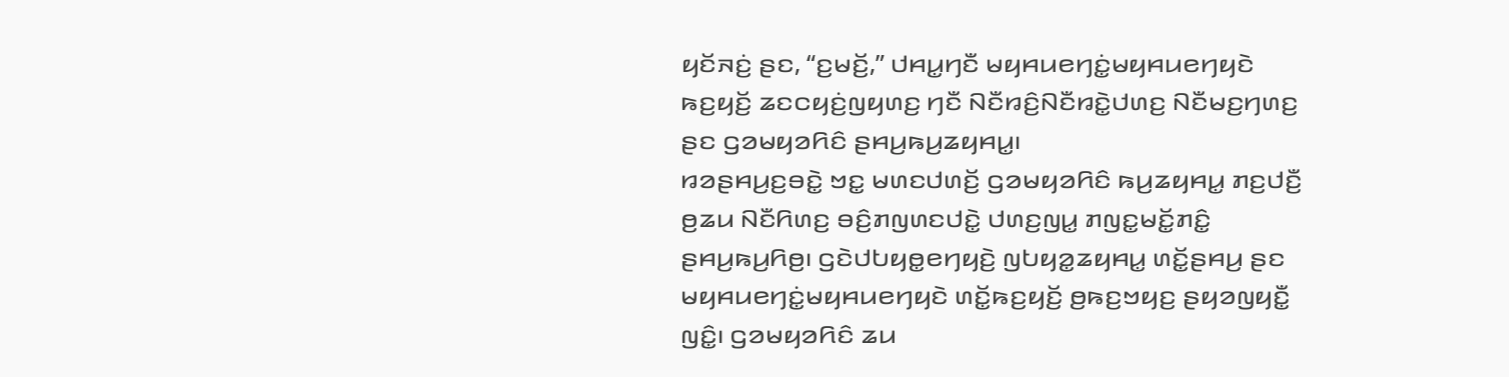ꤟꤢꤩꤏꤢꤦ꤬ ꤔꤢ, “ꤢ꤬ꤗꤢꤩ꤬,” ꤓꤌꤣ꤭ꤚꤢꤪ ꤗꤟꤌꤣꤕꤚꤢꤦ꤭ꤗꤟꤌꤣꤕꤚꤟꤢꤧ ꤒꤢ꤬ꤟꤢꤩ꤬ ꤘꤢꤍꤟꤢꤦ꤬ꤜꤟꤛꤢ꤬ ꤚꤢꤪ ꤡꤢꤪꤙꤢꤨ꤬ꤡꤢꤪꤙꤢꤧ꤭ꤓꤛꤢ꤬ ꤡꤢꤪꤗꤢ꤬ꤚꤛꤢ꤬ ꤔꤢ ꤞꤤꤗꤟꤤꤖꤢꤨ ꤔꤌꤣ꤬ꤒꤣ꤬ꤘꤟꤌꤣ꤭꤯
ꤙꤤꤔꤌꤣ꤬ꤢ꤬ꤋꤢꤧ꤭ ꤠꤢ꤭ ꤗꤛꤢꤓꤛꤢꤩ꤬ ꤞꤤꤗꤟꤤꤖꤢꤨ ꤒꤣ꤬ꤘꤟꤌꤣ꤭ ꤊꤢ꤬ꤓꤢꤪ꤬ ꤥ꤬ꤘꤣ ꤡꤢꤪꤖꤛꤢ꤬ ꤋꤢꤨ꤬ꤊꤜꤛꤢꤓꤢꤧ꤭ ꤓꤛꤢ꤬ꤜꤣ꤭ ꤊꤜꤢ꤭ꤗꤢꤩ꤭ꤊꤢꤨ꤭ ꤔꤌꤣ꤬ꤒꤣ꤬ꤖꤥ꤬꤯ ꤞꤢꤧꤓꤝꤟꤥ꤭ꤕꤚꤟꤢꤧ꤬ ꤜꤝꤟꤤ꤭ꤘꤟꤌꤣ꤭ ꤛꤢꤩ꤭ꤔꤌꤣ꤬ ꤔꤢ ꤗꤟꤌꤣꤕꤚꤢꤦ꤭ꤗꤟꤌꤣꤕꤚꤟꤢꤧ ꤛꤢꤩ꤭ꤒꤢ꤬ꤟꤢꤩ꤬ ꤥ꤬ꤒꤢ꤬ꤠꤟꤢ꤬ ꤔꤟꤤꤜꤟꤢꤪ꤭ ꤜꤢꤨ꤭꤯ ꤞꤤꤗꤟꤤꤖꤢꤨ ꤘꤣ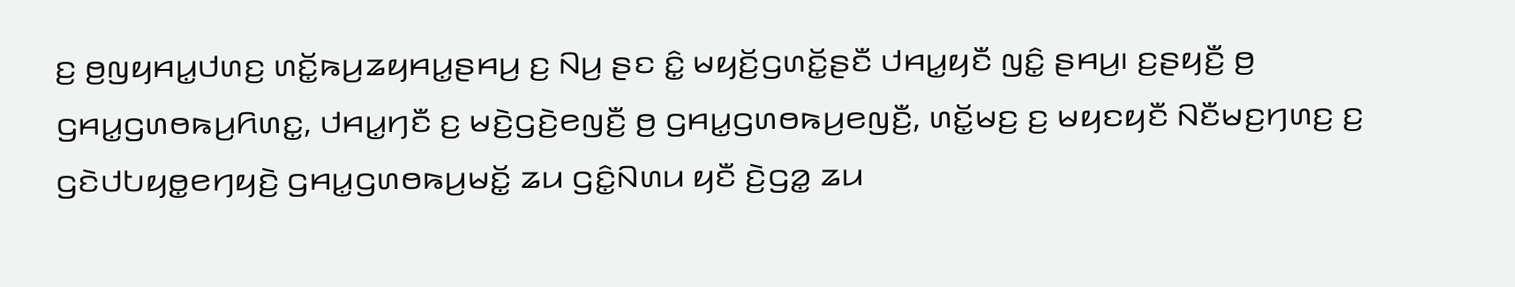ꤢ꤬ ꤥ꤬ꤜꤟꤌꤣ꤭ꤓꤛꤢ꤬ ꤛꤢꤩ꤭ꤒꤣ꤬ꤘꤟꤌꤣ꤭ꤔꤌꤣ꤬ ꤢ꤬ ꤡꤣ꤬ ꤔꤢ ꤢꤨ꤭ ꤗꤟꤢꤩ꤬ꤞꤛꤢꤩ꤭ꤔꤢꤪ ꤓꤌꤣ꤭ꤟꤢꤪ ꤜꤢꤨ꤭ ꤔꤌꤣ꤬꤯ ꤢ꤬ꤔꤟꤢꤪ꤬ ꤥ꤬ ꤞꤌꤣ꤭ꤞꤛꤥꤒꤣ꤬ꤖꤛꤢ꤭, ꤓꤌꤣ꤭ꤚꤢꤪ ꤢ꤬ ꤗꤢꤧ꤬ꤞꤢꤧ꤬ꤕꤜꤢꤪ꤬ ꤥ꤬ ꤞꤌꤣ꤭ꤞꤛꤥꤒꤣ꤬ꤕꤜꤢꤪ꤬, ꤛꤢꤩ꤭ꤗꤢ꤬ ꤢ꤬ ꤗꤟꤢꤟꤢꤪ ꤡꤢꤪꤗꤢ꤬ꤚꤛꤢ꤬ ꤢ꤬ ꤞꤢꤧꤓꤝꤟꤥ꤭ꤕꤚꤟꤢꤧ꤬ ꤞꤌꤣ꤭ꤞꤛꤥꤒꤣ꤬ꤗꤢꤩ꤭ ꤘꤣ ꤞꤢꤨ꤭ꤡꤛꤣ ꤟꤢꤪ ꤢꤧ꤬ꤞꤤ꤭ ꤘꤣ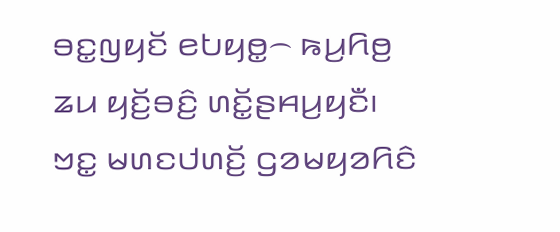ꤋꤢ꤭ꤜꤟꤢꤩ ꤕꤝꤟꤥ꤭꤮ ꤒꤣ꤬ꤖꤥ꤬ ꤘꤣ ꤟꤢꤩ꤬ꤋꤢꤨ꤬ ꤛꤢꤩ꤭ꤔꤌꤣ꤬ꤟꤢꤪ꤯
ꤠꤢ꤭ ꤗꤛꤢꤓꤛꤢꤩ꤬ ꤞꤤꤗꤟꤤꤖꤢꤨ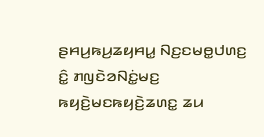ꤔꤌꤣ꤬ꤒꤣ꤬ꤘꤟꤌꤣ꤭ ꤡꤢ꤬ꤢꤗꤥ꤭ꤓꤛꤢ꤬ ꤢꤨ꤭ ꤊꤜꤢꤧꤤꤡꤢꤦ꤭ꤗꤢ꤬ ꤒꤟꤢꤧ꤬ꤗꤢꤒꤟꤢꤧ꤬ꤘꤛꤢ꤭ ꤘꤣ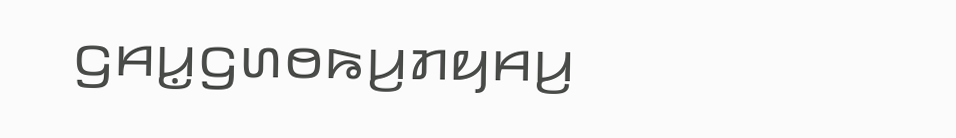ꤞꤌꤣ꤭ꤞꤛꤥꤒꤣ꤬ꤊꤟꤌꤣ꤬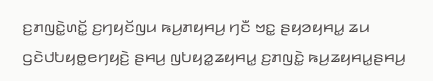ꤢ꤬ꤊꤜꤢꤧ꤭ꤛꤢꤩ꤭ ꤢ꤬ꤚꤟꤢꤩꤜꤣ ꤒꤣ꤬ꤊꤟꤌꤣ꤬ ꤚꤢꤪ ꤠꤢ꤭ ꤔꤟꤤꤟꤌꤣ꤭ ꤘꤣ ꤞꤢꤧꤓꤝꤟꤥ꤭ꤕꤚꤟꤢꤧ꤬ ꤔꤌꤣ꤬ ꤜꤝꤟꤤ꤭ꤘꤟꤌꤣ꤭ ꤢ꤬ꤊꤜꤢꤧ꤭ ꤒꤣ꤬ꤘꤟꤌꤣ꤭ꤔꤌꤣ꤬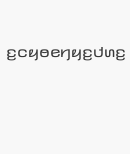ꤢ꤬ꤍꤟꤥꤕꤚꤟꤢ꤬ꤓꤛꤢ꤬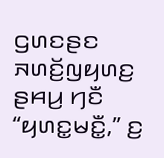ꤞꤛꤢꤔꤢ ꤏꤛꤢꤩ꤬ꤜꤟꤛꤢ꤬ ꤔꤌꤣ꤬ ꤚꤢꤪ “ꤟꤛꤢ꤭ꤗꤢꤪ꤭,” ꤢ꤬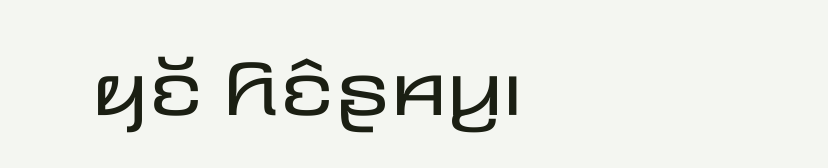ꤟꤢꤩ ꤖꤢꤨꤔꤌꤣ꤬꤯